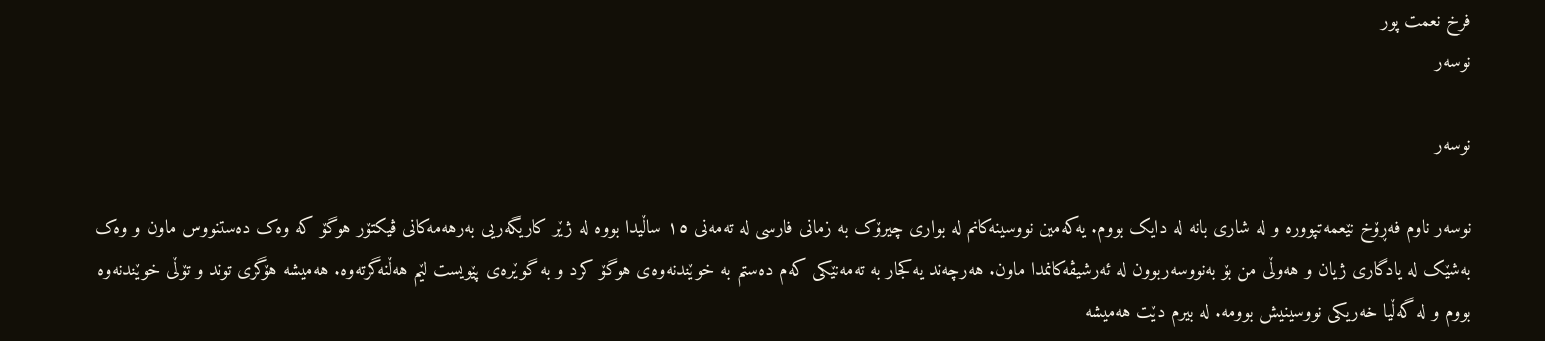فرخ نعمت پور
نوسەر

نوسەر

نوسەر ناوم فەڕۆخ نێعمەتپوورە و لە شاری بانە لە دایک بووم. یەکەمین نووسینەکانم لە بواری چیرۆک بە زمانی فارسی لە تەمەنی ١٥ ساڵیدا بووە لە ژێر کاریگەریی بەرهەمەکانی ڤیکتۆر هوگۆ کە وەک دەستنووس ماون و وەک بەشێک لە یادگاری ژیان و هەوڵی من بۆ بەنووسەربوون لە ئەرشیڤەکانمدا ماون. هەرچەند یەکجار بە تەمەنێکی کەم دەستم بە خوێندنەوەی هوگۆ کرد و بە گوێرەی پێویست لێم هەڵنەگرتەوە. هەمیشە هۆگری توند و تۆڵی خوێندنەوە بووم و لە گەڵیا خەریکی نووسینیش بوومە. لە بیرم دێت هەمیشە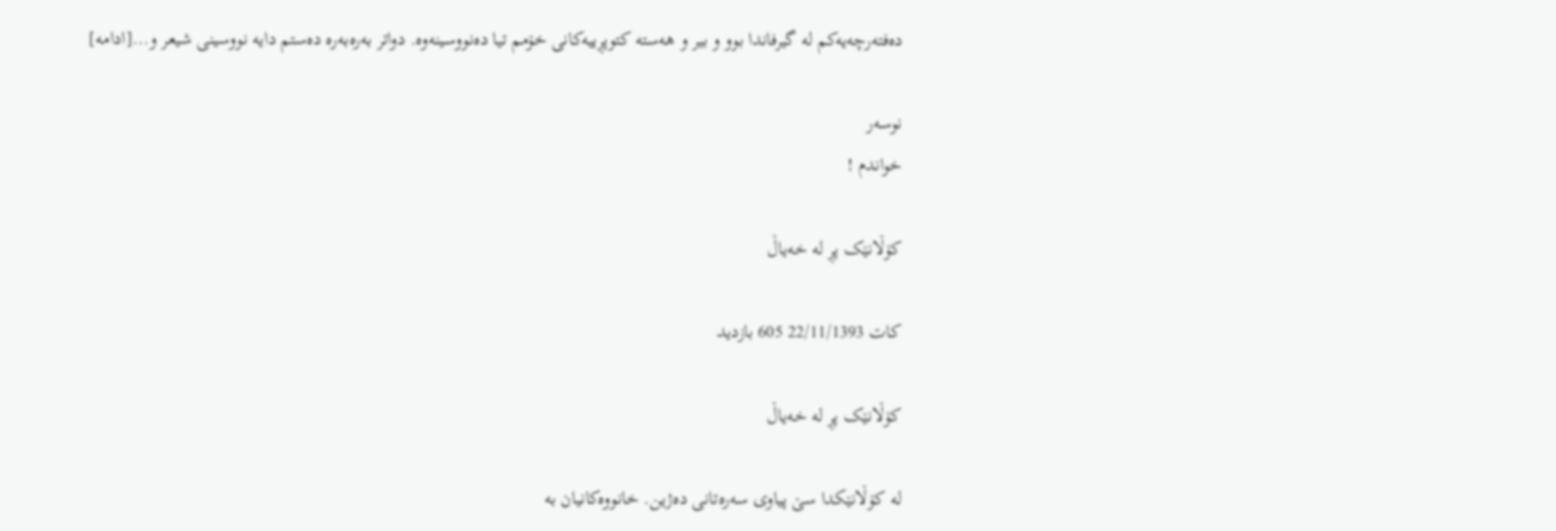دەفتەرچەیەکم لە گیرفاندا بوو و بیر و هەستە کتوپڕییەکانی خۆمم تیا دەنووسینەوە. دواتر بەرەبەرە دەستم دایە نووسینی شیعر و…[ادامه]

نوسەر
خواندم !

کۆڵانێک پڕ لە خەیاڵ

کات 22/11/1393 605 بازدید

کۆڵانێک پڕ لە خەیاڵ

لە کۆڵانێکدا سێ پیاوی سەرەتانی دەژین. خانووەکانیان بە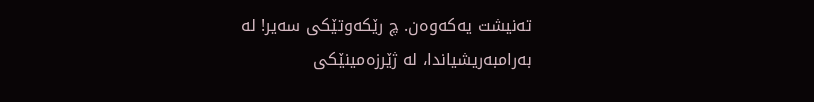تەنیشت یەکەوەن. چ رێکەوتێکی سەیر! لە بەرامبەریشیاندا، لە ژێرزەمینێکی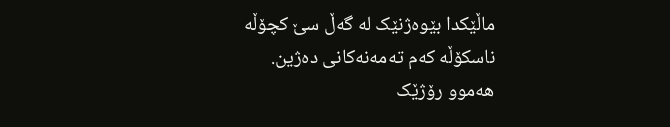ماڵێکدا بێوەژنێک لە گەڵ سێ کچۆڵە ناسکۆڵە کەم تەمەنەکانی دەژین. هەموو رۆژێک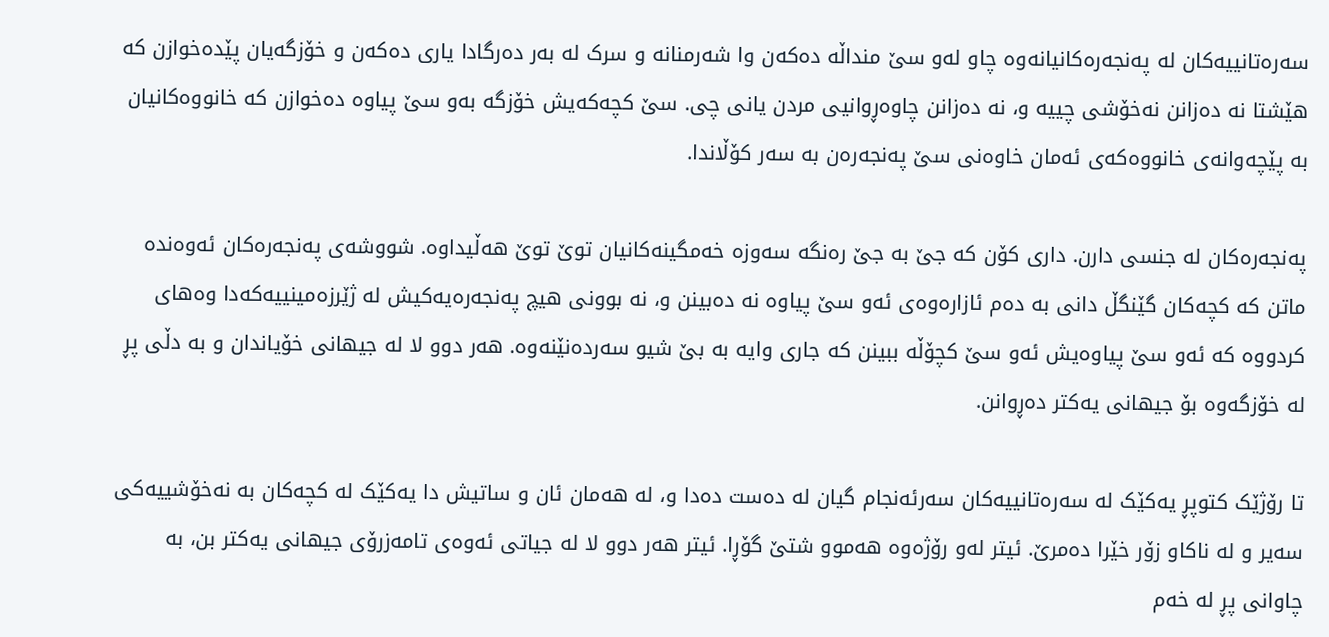سەرەتانییەکان لە پەنجەرەکانیانەوە چاو لەو سێ منداڵە دەکەن وا شەرمنانە و سرک لە بەر دەرگادا یاری دەکەن و خۆزگەیان پێدەخوازن کە هێشتا نە دەزانن نەخۆشی چییە و، نە دەزانن چاوەڕوانیی مردن یانی چی. سێ کچەکەیش خۆزگە بەو سێ پیاوە دەخوازن کە خانووەکانیان بە پێچەوانەی خانووەکەی ئەمان خاوەنی سێ پەنجەرەن بە سەر کۆڵاندا.

پەنجەرەکان لە جنسی دارن. داری کۆن کە جێ بە جێ رەنگە سەوزە خەمگینەکانیان توێ توێ هەڵیداوە. شووشەی پەنجەرەکان ئەوەندە ماتن کە کچەکان گێنگڵ دانی بە دەم ئازارەوەی ئەو سێ پیاوە نە دەبینن و، نە بوونی هیچ پەنجەرەیەکیش لە ژێرزەمینییەکەدا وەهای کردووە کە ئەو سێ پیاوەیش ئەو سێ کچۆڵە ببینن کە جاری وایە بە بێ شیو سەردەنێنەوە. هەر دوو لا لە جیهانی خۆیاندان و بە دڵی پڕ لە خۆزگەوە بۆ جیهانی یەکتر دەڕوانن.

تا رۆژێک کتوپڕ یەکێک لە سەرەتانییەکان سەرئەنجام گیان لە دەست دەدا و، لە هەمان ئان و ساتیش دا یەکێک لە کچەکان بە نەخۆشییەکی سەیر و لە ناکاو زۆر خێرا دەمرێ. ئیتر لەو رۆژەوە هەموو شتێ گۆڕا. ئیتر هەر دوو لا لە جیاتی ئەوەی تامەزرۆی جیهانی یەکتر بن، بە چاوانی پڕ لە خەم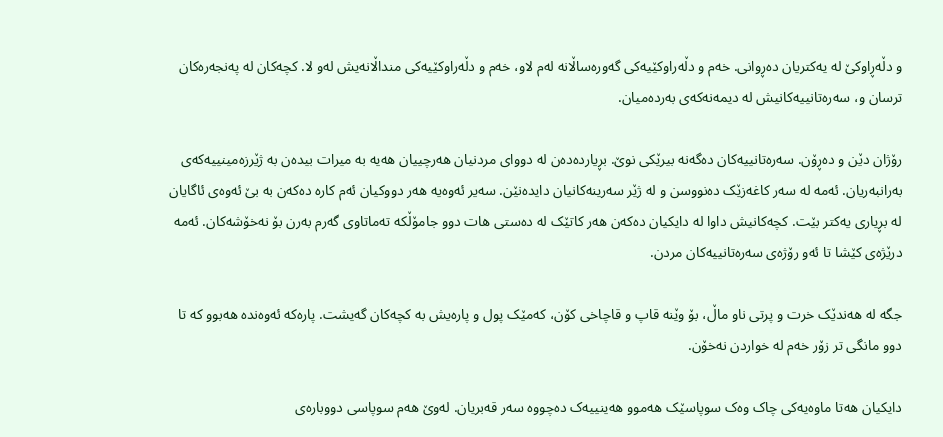و دڵەڕاوکێ لە یەکتریان دەڕوانی. خەم و دڵەراوکێیەکی گەورەساڵانە لەم لاو، خەم و دڵەراوکێیەکی منداڵانەیش لەو لا. کچەکان لە پەنجەرەکان ترسان و، سەرەتانییەکانیش لە دیمەنەکەی بەردەمیان.

رۆژان دێن و دەڕۆن. سەرەتانییەکان دەگەنە بیرێکی نوێ. بڕیاردەدەن لە دووای مردنیان هەرچییان هەیە بە میرات بیدەن بە ژێرزەمینییەکەی بەرانبەریان. ئەمە لە سەر کاغەزێک دەنووسن و لە ژێر سەرینەکانیان دایدەنێن. سەیر ئەوەیە هەر دووکیان ئەم کارە دەکەن بە بێ ئەوەی ئاگایان لە بڕیاری یەکتر بێت. کچەکانیش داوا لە دایکیان دەکەن هەر کاتێک لە دەستی هات دوو جامۆڵکە تەماتاوی گەرم بەرن بۆ نەخۆشەکان. ئەمە درێژەی کێشا تا ئەو رۆژەی سەرەتانییەکان مردن.

جگە لە هەندێک خرت و پرتی ناو ماڵ، بۆ وێنە قاپ و قاچاخی کۆن، کەمێک پول و پارەیش بە کچەکان گەیشت. پارەکە ئەوەندە هەبوو کە تا دوو مانگی تر زۆر خەم لە خواردن نەخۆن.

دایکیان هەتا ماوەیەکی چاک وەک سوپاسێک هەموو هەینییەک دەچووە سەر قەبریان. لەوێ هەم سوپاسی دووبارەی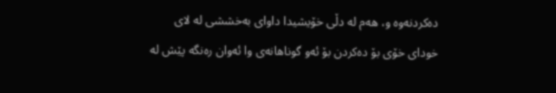دەکردنەوە و، هەم لە دڵی خۆیشیدا داوای بەخششی لە لای خودای خۆی بۆ دەکردن بۆ ئەو گوناهانەی وا ئەوان رەنگە پێش لە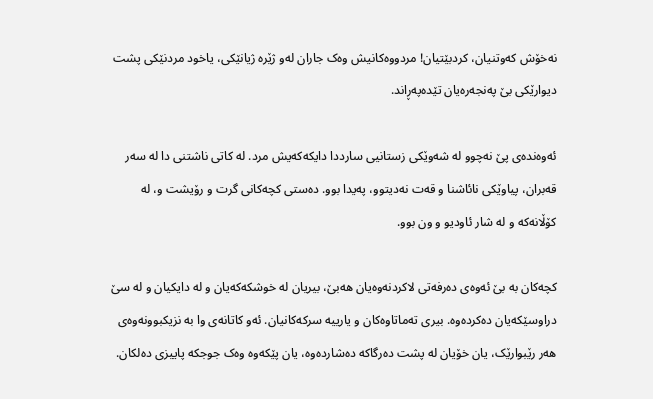نەخۆش کەوتنیان، کردبێتیان! مردووەکانیش وەک جاران لەو ژێرە ژیانێکی، یاخود مردنێکی پشت دیوارێکی بێ پەنجەرەیان تێدەپەڕاند.

ئەوەندەی پێ نەچوو لە شەوێکی زستانیی سارددا دایکەکەیش مرد. لە کاتی ناشتنی دا لە سەر قەبران، پیاوێکی نائاشنا و قەت نەدیتوو، پەیدا بوو. دەستی کچەکانی گرت و رۆیشت و، لە کۆڵانەکە و لە شار ئاودیو و ون بوو.

کچەکان بە بێ ئەوەی دەرفەتی لاکردنەوەیان هەبێ، بیریان لە خوشکەکەیان و لە دایکیان و لە سێ دراوسێکەیان دەکردەوە. بیری تەماتاوەکان و یارییە سرکەکانیان. ئەو کاتانەی وا بە نزیکبوونەوەی هەر رێبوارێک، یان خۆیان لە پشت دەرگاکە دەشاردەوە، یان پێکەوە وەک جوجکە پاییزی دەلکان.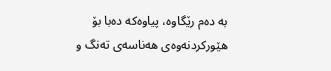بە دەم رێگاوە، پیاوەکە دەبا بۆ هێورکردنەوەی هەناسەی تەنگ و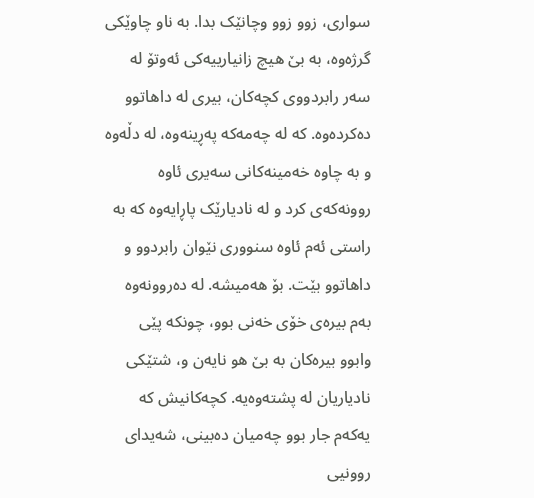سواری، زوو زوو وچانێک بدا. بە ناو چاوێکی گرژەوە، بە بێ هیچ زانیارییەکی ئەوتۆ لە سەر رابردووی کچەکان، بیری لە داهاتوو دەکردەوە. کە لە چەمەکە پەڕینەوە، لە دڵەوە و بە چاوە خەمینەکانی سەیری ئاوە روونەکەی کرد و لە نادیارێک پاڕایەوە کە بە راستی ئەم ئاوە سنووری نێوان رابردوو و داهاتوو بێت. بۆ هەمیشە. لە دەروونەوە بەم بیرەی خۆی خەنی بوو، چونکە پێی وابوو بیرەکان بە بێ هو نایەن و، شتێکی نادیاریان لە پشتەوەیە. کچەکانیش کە یەکەم جار بوو چەمیان دەبینی، شەیدای روونیی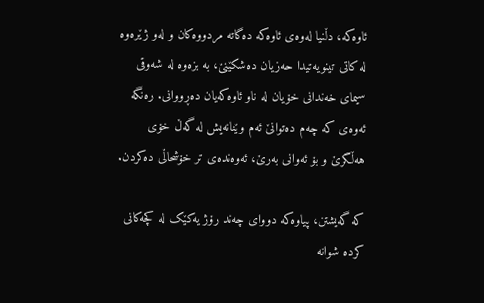ئاوەکە، دڵنیا لەوەی ئاوەکە دەگاتە مردووەکان و لەو ژێرەوە لە کاتی تینویەتیدا حەزیان دەشکێنێ، بە بزەوە لە شەوقی سیمای خەندانی خۆیان لە ناو ئاوەکەیان دەڕووانی. رەنگە ئەوەی کە چەم دەتوانێ ئەم وێنانەیش لە گەڵ خۆی هەڵگرێ و بۆ ئەوانی بەرێ، ئەوەندەی تر خۆشحاڵی دەکردن.

کە گەیشتن، پیاوەکە دووای چەند رۆژ یەکێک لە کچەکانی کردە شوانە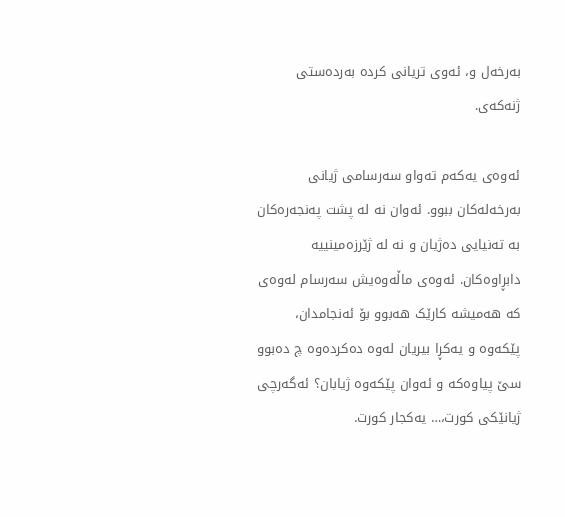بەرخەل و، ئەوی تریانی کردە بەردەستی ژنەکەی.

ئەوەی یەکەم تەواو سەرسامی ژیانی بەرخەلەکان ببوو. ئەوان نە لە پشت پەنجەرەکان بە تەنیایی دەژیان و نە لە ژێرزەمینییە دابڕاوەکان. ئەوەی ماڵەوەیش سەرسام لەوەی کە هەمیشە کارێک هەبوو بۆ ئەنجامدان، پێکەوە و یەکڕا بیریان لەوە دەکردەوە چ دەبوو سێ پیاوەکە و ئەوان پێکەوە ژیابان؟ ئەگەرچی ژیانێکی کورت،… یەکجار کورت.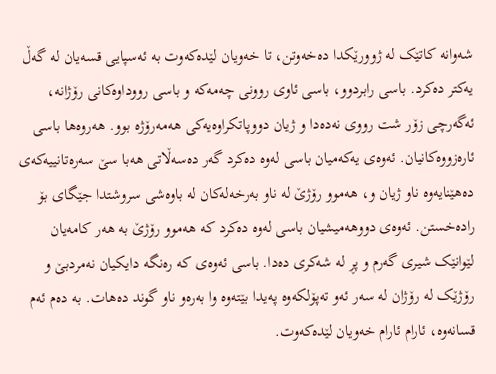شەوانە کاتێک لە ژوورێکدا دەخەوتن، تا خەویان لێدەکەوت بە ئەسپایی قسەیان لە گەڵ یەکتر دەکرد. باسی رابردوو، باسی ئاوی روونی چەمەکە و باسی رووداوەکانی رۆژانە، ئەگەرچی زۆر شت رووی نەدەدا و ژیان دووپاتکراوەیەکی هەمەرۆژە بوو. هەروەها باسی ئارەزووەکانیان. ئەوەی یەکەمیان باسی لەوە دەکرد گەر دەسەڵاتی هەبا سێ سەرەتانییەکەی دەهێنایەوە ناو ژیان و، هەموو رۆژێ لە ناو بەرخەلەکان لە باوەشی سروشتدا جێگای بۆ رادەخستن. ئەوەی دووهەمیشیان باسی لەوە دەکرد کە هەموو رۆژێ بە هەر کامەیان لێوانێک شیری گەرم و پڕ لە شەکری دەدا. باسی ئەوەی کە رەنگە دایکیان نەمردبێ و رۆژێک لە رۆژان لە سەر ئەو تەپۆلکەوە پەیدا بێتەوە وا بەرەو ناو گوند دەهات. بە دەم ئەم قسانەوە، ئارام ئارام خەویان لێدەکەوت.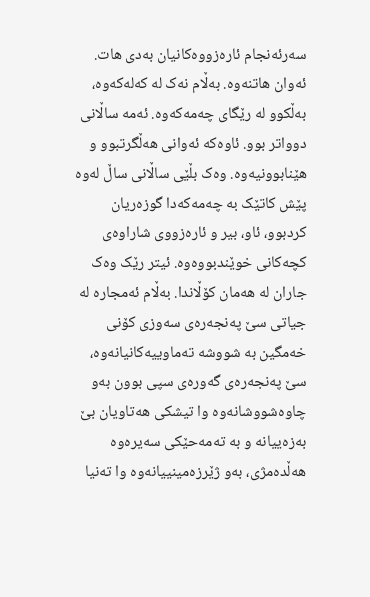سەرئەنجام ئارەزووەکانیان بەدی هات. ئەوان هاتنەوە. بەڵام نەک لە کەلەکەوە، بەڵکوو لە رێگای چەمەکەوە. ئەمە ساڵانی دوواتر بوو. ئاوەکە ئەوانی هەڵگرتبوو و هێنابوونیەوە. وەک بڵێی ساڵانی ساڵ لەوە پێش کاتێک بە چەمەکەدا گوزەریان کردبوو، ئاو، بیر و ئارەزووی شاراوەی کچەکانی خوێندبووەوە. ئیتر رێک وەک جاران لە هەمان کۆڵاندا. بەڵام ئەمجارە لە جیاتی سێ پەنجەرەی سەوزی کۆنی خەمگین بە شووشە تەماوییەکانیانەوە، سێ پەنجەرەی گەورەی سپی بوون بەو چاوەشووشانەوە وا تیشکی هەتاویان بێ بەزەییانە و بە تەمەحێکی سەیرەوە هەڵدەمژی، بەو ژێرزەمینییانەوە وا تەنیا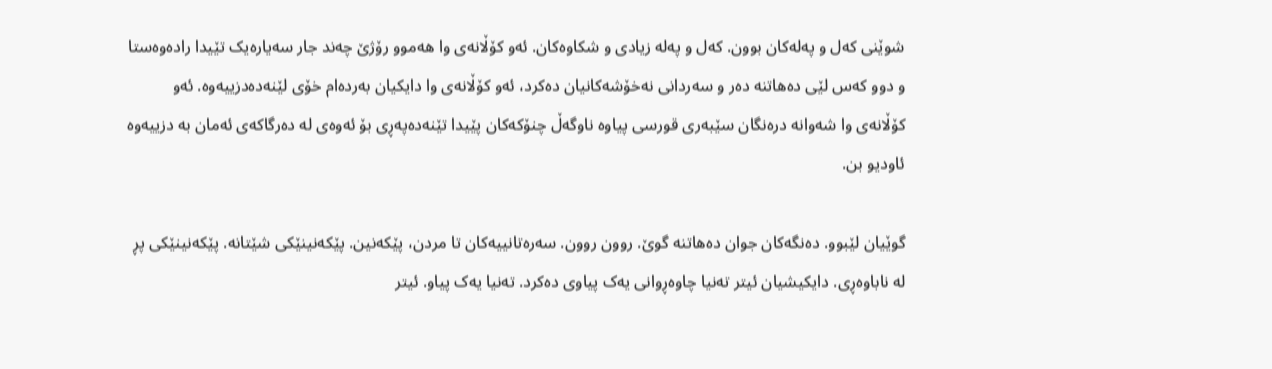شوێنی کەل و پەلەکان بوون. کەل و پەلە زیادی و شکاوەکان. ئەو کۆڵانەی وا هەموو رۆژێ چەند جار سەیارەیک تێیدا رادەوەستا و دوو کەس لێی دەهاتنە دەر و سەردانی نەخۆشەکانیان دەکرد، ئەو کۆڵانەی وا دایکیان بەردەام خۆی لێنەدەدزییەوە. ئەو کۆڵانەی وا شەوانە درەنگان سێبەری قورسی پیاوە ناوگەڵ چنۆکەکان پێیدا تێنەدەپەڕی بۆ ئەوەی لە دەرگاکەی ئەمان بە دزییەوە ئاودیو بن.

گوێیان لێبوو. دەنگەکان جوان دەهاتنە گوێ. روون روون. سەرەتانییەکان تا مردن، پێکەنین. پێکەنینێکی شێتانە. پێکەنینێکی پڕ لە ناباوەڕی. دایکیشیان ئیتر تەنیا چاوەڕوانی یەک پیاوی دەکرد. تەنیا یەک پیاو. ئیتر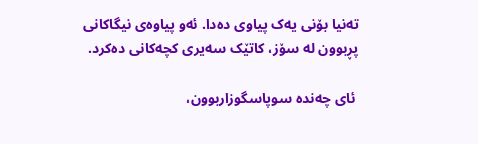تەنیا بۆنی یەک پیاوی دەدا. ئەو پیاوەی نیگاکانی پڕبوون لە سۆز، کاتێک سەیری کچەکانی دەکرد.

 ئای چەندە سوپاسگوزاربوون،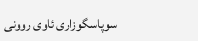سوپاسگوزاری ئاوی روونی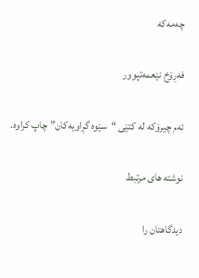چەمەکە

فەڕۆخ نێعمەتپوور

ئەم چیرۆکە لە کتێی “سێوە گڕاویەکان” چاپ کراوە.

نوشته های مرتبط

دیدگاهتان را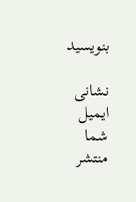بنویسید

نشانی ایمیل شما منتشر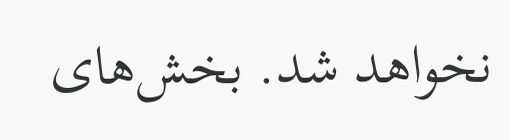نخواهد شد. بخش‌های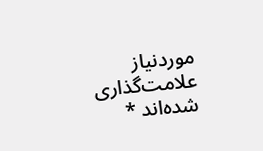موردنیاز علامت‌گذاری شده‌اند *